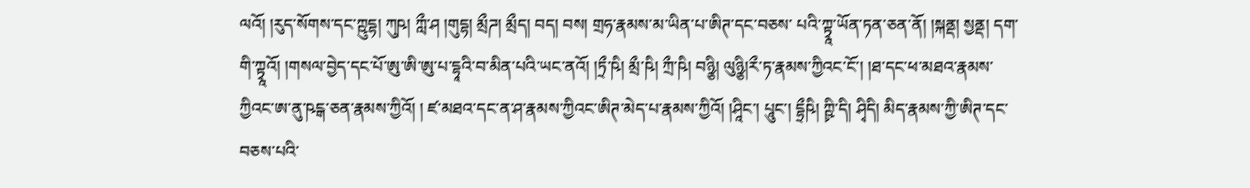ལའོ། །རུད་སོགས་དང་ཀྵུདྷ། ཀུཥ། ཀླྀ་ཤ །གུདྷ། མྲྀཌ། མྲྀད། བད། བས། གྲཧ་རྣམས་མ་ཡིན་པ་ཨིཊ་དང་བཅས་ པའི་ཀྟྭཱ་ཡོན་ཏན་ཅན་ནོ། །སྐནྡ། སྱནྡ། དག་གི་ཀྟྭཱའོ། །གསལ་བྱེད་དང་པོ་ཨུ་ཨི་ཨུ་པ་དྷཱའི་བ་མིན་པའི་ཡང་ནའོ། །ཏྲྀ་ཥི། མྲྀ་ཥི། ཀྲྀ་ཥི། བཉྩི། ལུཉྩི།རྀ་ཏ་རྣམས་ཀྱིའང་ངོ་། །ཐ་དང་ཕ་མཐའ་རྣམས་ཀྱིའང་ཨ་ནུ་ཥངྒ་ཅན་རྣམས་ཀྱིའོ། ། ཛ་མཐའ་དང་ན་ཤ་རྣམས་ཀྱིའང་ཨིཊ་མེད་པ་རྣམས་ཀྱིའོ། །ཤཱིང་། པཱུང་། དྷྲྀཥི། ཀྵྭི་དི། ཤྭིདི། མིད་རྣམས་ཀྱི་ཨིཊ་དང་བཅས་པའི་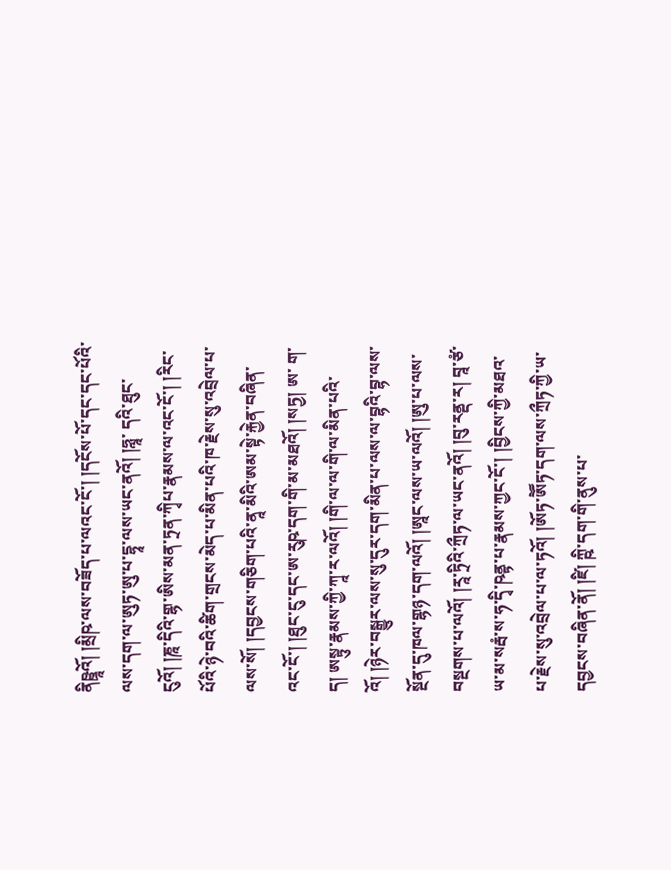ནིཥྛཱའོ། །མྲིཥ་ལས་བཟོད་པ་ལའང་ངོ་། །དངོས་པོ་དང་དང་པོའི་ལས་དག་ལ་ཨུཏ་ཨུ་པ་དྷཱ་ལས་ཡང་ནའོ། །ཧླཱ་ དའི་ཐུང་ངུའོ། །ཎཱ་དིའི་གྷ་ཨིས་མན་ཏྲན་ཀྭིཔ་རྣམས་ལ་འང་ངོ་། །རིང་པོའི་ཉེ་བའི་ཚིག་གྲངས་མེད་པ་མིན་པའི་ཁ་རྗེས་སུ་འབྲེལ་པ་ལས་སོ། །དབྱངས་གཅིག་པའི་ནཱ་མིའི་ཨམ་སྟེ་རྐྱེན་བཞིན་འང་ངོ་། །ཐུང་ངུ་དང་ཨ་རུཥ་དག་གི་མ་མཐའོ། །སཏྱ། ཨ་ ག་ད། ཨསྟུ་རྣམས་ཀྱི་ཀཱ་ར་ལའོ། །གི་ལ་ལ་གི་ལ་མིན་པའི་འོ། །ཉེར་བསྒྱུར་ལས་སུ་དུར་དག་མིན་པ་ལས་ལ་བྷའི་བྷ་ལས་སྔོན་དུ་ཁལ་གྷཉ་དག་ལའོ། །ཨཱང་ལས་ཡ་ལའོ། །ཨུ་པ་ལས་བསྔགས་པ་ལའོ། །རཱ་ཏྲིའི་ཀྲྀཏ་ལ་ཡང་ནའོ། །བུ་རནྡ་ར། བཱ་ཙཾ་ཡ་མ་སརྦཾ་ས་ཧ་དྭི་ཥནྟ་པ་རྣམས་ཀྱང་ངོ་། །བྱིངས་ཀྱི་མཐའ་པ་རྗེས་སུ་འབྲེལ་པ་ལ་ཏའོ། །ཨོཏ་ཨཽཏ་དག་ལས་ཀྲྀཏ་ཀྱི་ཡ་དབྱངས་བཞིན་ནོ། །ཛི། ཀྵི་དག་གི་ནུས་པ་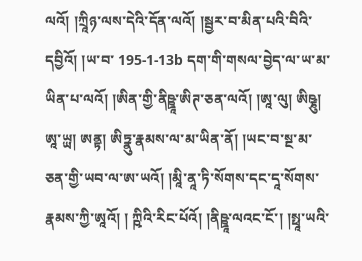ལའོ། །ཀྲཱིཉ་ལས་དེའི་དོན་ལའོ། །སྦྱར་བ་མིན་པའི་བིའི་དབྱིའོ། །ཡ་བ་ 195-1-13b དག་གི་གསལ་བྱེད་ལ་ཡ་མ་ཡིན་པ་ལའོ། །ཨིན་གྱི་ནིཥྛཱ་ཨིཊ་ཅན་ལའོ། །ཨཱ་ལུ། ཨིཥྞུ། ཨཱ་ཡྻ། ཨནྟ། ཨིཏྣུ་རྣམས་ལ་མ་ཡིན་ནོ། །ཡང་བ་སྔ་མ་ཅན་གྱི་ཡབ་ལ་ཨ་ཡའོ། །མཱི་ནཱ་ཏི་སོགས་དང་དཱ་སོགས་རྣམས་ཀྱི་ཨཱའོ། ། ཀྵིའི་རིང་པོའོ། །ནིཥྛཱ་ལའང་ངོ་། །སྥཱ་ཡའི་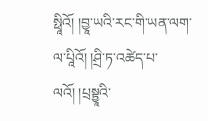སྥཱིའོ། །བྱཱ་ཡའི་རང་གི་ཡན་ལག་ལ་པཱིའོ། །ཤྲི་ཏ་འཚེད་པ་ལའོ། །པྲསྟྱཱའི་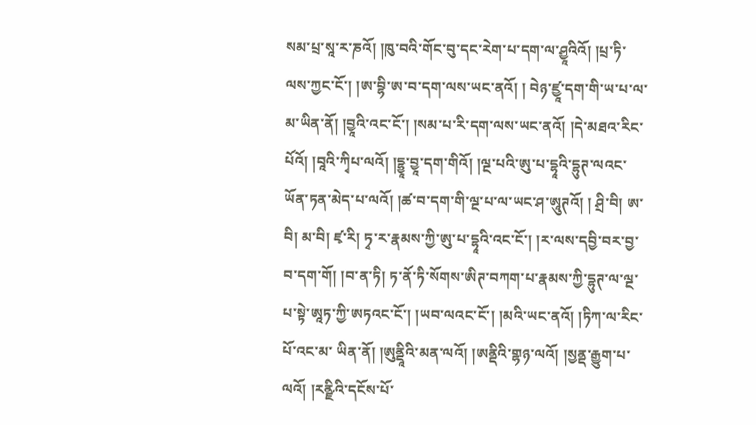སམ་པྲ་སཱ་ར་ཎའོ། །ཁུ་བའི་གོང་བུ་དང་རེག་པ་དག་ལ་ཤྱཱའིའོ། །པྲ་ཏི་ལས་ཀྱང་ངོ་། །ཨ་བྷི་ཨ་བ་དག་ལས་ཡང་ནའོ། ། བེཉ་ཛྱཱ་དག་གི་ཡ་པ་ལ་མ་ཡིན་ནོ། །བྱཱའི་འང་ངོ་། །སམ་པ་རི་དག་ལས་ཡང་ནའོ། །དེ་མཐའ་རིང་པོའོ། །བཱའི་ཀྭིཔ་ལའོ། །དྷྱཱ་བྱཱ་དག་གིའོ། །ལྔ་པའི་ཨུ་པ་དྷཱའི་དྷུཊ་ལའང་ཡོན་ཏན་མེད་པ་ལའོ། །ཚ་བ་དག་གི་ལྔ་པ་ལ་ཡང་ཤ་ཨཱུཊའོ། ། ཤྲི་བི། ཨ་བི། མ་བི། ཛྭ་རི། ཏྭ་ར་རྣམས་ཀྱི་ཨུ་པ་དྷཱའི་འང་ངོ་། །ར་ལས་དབྱི་བར་བྱ་བ་དག་གོ། །བ་ན་ཏི། ཏ་ནོ་ཏི་སོགས་ཨིཊ་བཀག་པ་རྣམས་ཀྱི་དྷུཊ་ལ་ལྔ་པ་སྟེ་ཨཱཏ་ཀྱི་ཨཏའང་ངོ་། །ཡབ་ལའང་ངོ་། །མའི་ཡང་ནའོ། །ཏིཀ་ལ་རིང་པོ་འང་མ་ ཡིན་ནོ། །ཨུནྡཱིའི་མན་ལའོ། །ཨནྡིའི་གྷཉ་ལའོ། །སྱནྡ་རྒྱུག་པ་ལའོ། །རནྫིའི་དངོས་པོ་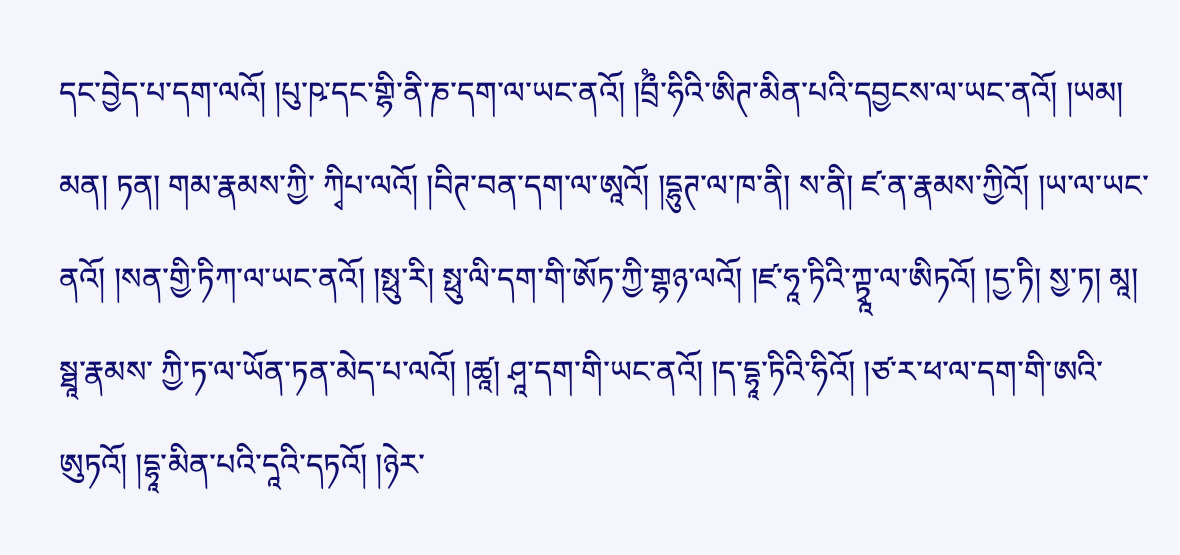དང་བྱེད་པ་དག་ལའོ། །པུ་ཥ་དང་གྷི་ནི་ཎ་དག་ལ་ཡང་ནའོ། །བྲྀཾ་ཧིའི་ཨིཊ་མིན་པའི་དབྱངས་ལ་ཡང་ནའོ། །ཡམ། མན། ཏན། གམ་རྣམས་ཀྱི་ ཀྭིཔ་ལའོ། །བིཊ་བན་དག་ལ་ཨཱའོ། །དྷུཊ་ལ་ཁ་ནི། ས་ནི། ཛ་ན་རྣམས་ཀྱིའོ། །ཡ་ལ་ཡང་ནའོ། །སན་གྱི་ཏིཀ་ལ་ཡང་ནའོ། །སྥུ་རི། སྥུ་ལི་དག་གི་ཨོཏ་ཀྱི་གྷཉ་ལའོ། །ཛ་ཧཱ་ཏིའི་ཀྟྭཱ་ལ་ཨིཏའོ། །དྱ་ཏི། སྱ་ཏ། མཱ། སྠཱ་རྣམས་ ཀྱི་ཏ་ལ་ཡོན་ཏན་མེད་པ་ལའོ། །ཚཱ། ཤཱ་དག་གི་ཡང་ནའོ། །ད་དྷཱ་ཏིའི་ཧིའོ། །ཙ་ར་ཕ་ལ་དག་གི་ཨའི་ཨུཏའོ། །དྷཱ་མིན་པའི་དཱའི་དཏའོ། །ཉེར་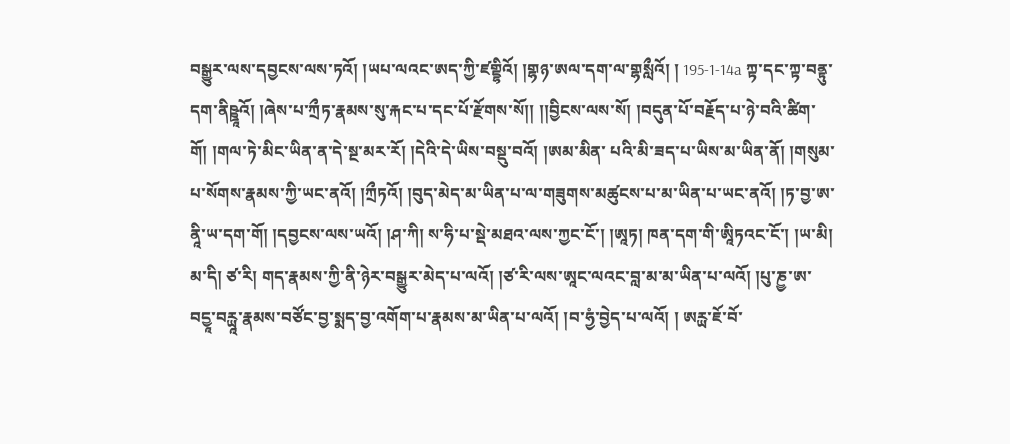བསྒྱུར་ལས་དབྱངས་ལས་ཏའོ། །ཡཔ་ལའང་ཨད་ཀྱི་ཛགྡྷིའོ། །གྷཉ་ཨལ་དག་ལ་གྷསླྀའོ། ། 195-1-14a ཀྟ་དང་ཀྟ་བནྟུ་དག་ནིཥྛཱའོ། །ཞེས་པ་ཀྲྀཏ་རྣམས་སུ་རྐང་པ་དང་པོ་རྫོགས་སོ།། །།བྱིངས་ལས་སོ། །བདུན་པོ་བརྗོད་པ་ཉེ་བའི་ཚིག་གོ། །གལ་ཏེ་མིང་ཡིན་ན་དེ་སྔ་མར་རོ། །དེའི་དེ་ཡིས་བསྡུ་བའོ། །ཨམ་མིན་ པའི་མི་ཟད་པ་ཡིས་མ་ཡིན་ནོ། །གསུམ་པ་སོགས་རྣམས་ཀྱི་ཡང་ནའོ། །ཀྲྀཏའོ། །བུད་མེད་མ་ཡིན་པ་ལ་གཟུགས་མཚུངས་པ་མ་ཡིན་པ་ཡང་ནའོ། །ཏ་བྱ་ཨ་ནཱི་ཡ་དག་གོ། །དབྱངས་ལས་ཡའོ། །ཤ་ཀི། ས་ཧི་པ་སྡེ་མཐའ་ལས་ཀྱང་ངོ་། །ཨཱཏ། ཁན་དག་གི་ཨཱིཏའང་ངོ་། །ཡ་མི། མ་དི། ཙ་རི། གད་རྣམས་ཀྱི་ནི་ཉེར་བསྒྱུར་མེད་པ་ལའོ། །ཙ་རི་ལས་ཨཱང་ལའང་བླ་མ་མ་ཡིན་པ་ལའོ། །པུ་ཎྱ་ཨ་བདྱཱ་བཪྻཱ་རྣམས་བཙོང་བྱ་སྨད་བྱ་འགོག་པ་རྣམས་མ་ཡིན་པ་ལའོ། །བ་ཧྱཾ་བྱེད་པ་ལའོ། ། ཨཪྻ་ཇོ་བོ་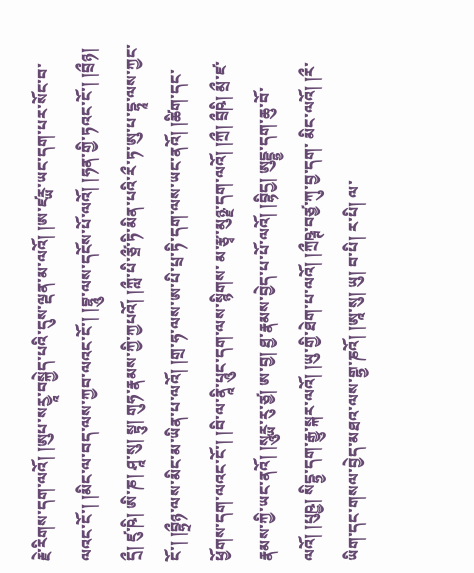རྗེ་རིགས་དག་ལའོ། །ཨུཔ་སརྱཱ་བསྐྱེད་པའི་དུས་ལྡན་མ་ལའོ། །ཨ་ཛཪྻ་ཡང་དག་པར་སོང་བ་ལའང་ངོ་། །མིང་ལ་བད་ལས་ཀྱབ་ལའང་ངོ་། །བྷཱུ་ལས་དངོས་པོ་ལའོ། །ཧན་གྱི་ཏའང་ངོ་། །བྲྀཉ། དྲྀ། ཛུ་ཥི། ཨི་ཎ། ཤཱ་སུ། སྟུ། གུཧ་རྣམས་ཀྱི་ཀྱཔའོ། །ཀླྀ་པི་ཙྲྀ་ཏི་མིན་པའི་རྀ་ཏ་ཨུ་པ་དྷཱ་ལས་ཀྱང་ངོ་། །བྷྲྀཉ་ལས་མིང་མ་ཡིན་པ་ལའོ། །གྲ་ཧ་ལས་ཨ་པི་པྲ་ཏི་དག་ལས་ཡང་ནའོ། །ཚིག་དང་ཕྱོགས་དག་ལའང་ངོ་། །བི་ལ་ནཱི་པཱུང་དག་ལས་སྙིགས་ མ་རྩྭ་མུཉྫ་དག་ལའོ། །ཀྲྀ། བྲྀཥི། མྲྀ་ཛ་རྣམས་ཀྱི་ཡང་ནའོ། །སཱུཪྻ་རུ་ཙྱ། ཨ་བྱ། ཐྱ་རྣམས་བྱེད་པ་པོ་ལའོ། །བྷིདྱ། ཨུདྡྷྱ་དག་ཆུ་བོ་ལའོ། །པུཥྱ། སིདྷྱ་དག་རྒྱུ་སྐར་ལའོ། །ཡུ་གྱི་ཐེག་པ་ལའོ། །ཀྲྀཥྚ་བཙྱ་ཀུ་བྱ་དག་ མིང་ལའོ། །རྀ་ཡིག་དང་གསལ་བྱེད་མཐའ་ལས་གྷྱ་ཎའོ། །ཨཱ་སུ། ཡུ། བ་པི། ར་པི། ལ་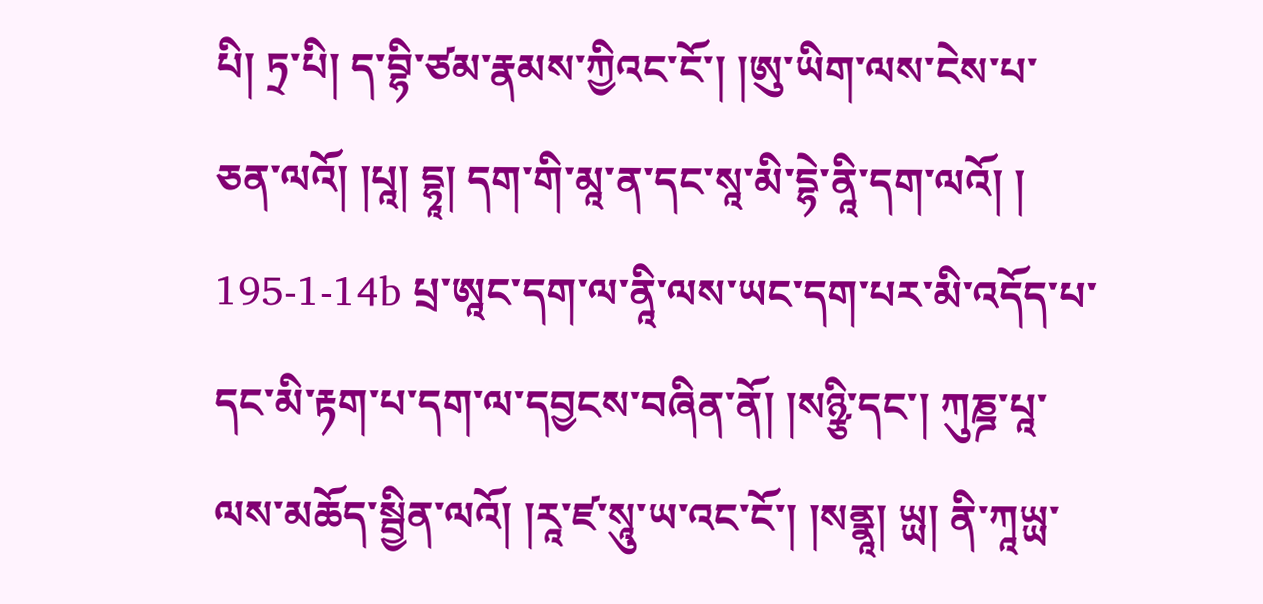པི། ཏྲ་པི། ད་བྷི་ཙམ་རྣམས་ཀྱིའང་ངོ་། །ཨུ་ཡིག་ལས་ངེས་པ་ཅན་ལའོ། །པཱ། དྷཱ། དག་གི་མཱ་ན་དང་སཱ་མི་དྷེ་ནཱི་དག་ལའོ། ། 195-1-14b པྲ་ཨཱང་དག་ལ་ནཱི་ལས་ཡང་དག་པར་མི་འདོད་པ་དང་མི་རྟག་པ་དག་ལ་དབྱངས་བཞིན་ནོ། །སཉྩི་དང་། ཀུཎྜ་པཱ་ལས་མཆོད་སྦྱིན་ལའོ། །རཱ་ཛ་སཱུ་ཡ་འང་ངོ་། །སནྣཱ། ཡྻ། ནི་ཀཱཡྻ་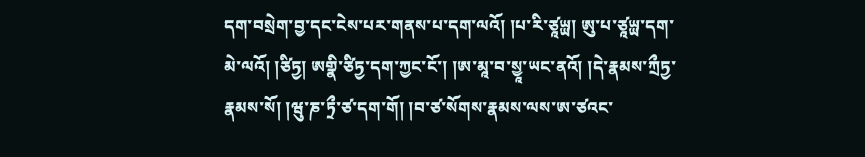དག་བསྲེག་བྱ་དང་ངེས་པར་གནས་པ་དག་ལའོ། །པ་རི་ཙཱཡྻ། ཨུ་པ་ཙཱཡྻ་དག་མེ་ལའོ། །ཙིཏྱ། ཨགྣི་ཙིཏྱ་དག་ཀྱང་ངོ་། །ཨ་མཱ་བ་སྱཱ་ཡང་ནའོ། །དེ་རྣམས་ཀྲྀཏྱ་རྣམས་སོ། །ཝུ་ཎ་ཏྲྀ་ཙ་དག་གོ། །བ་ཙ་སོགས་རྣམས་ལས་ཨ་ཙའང་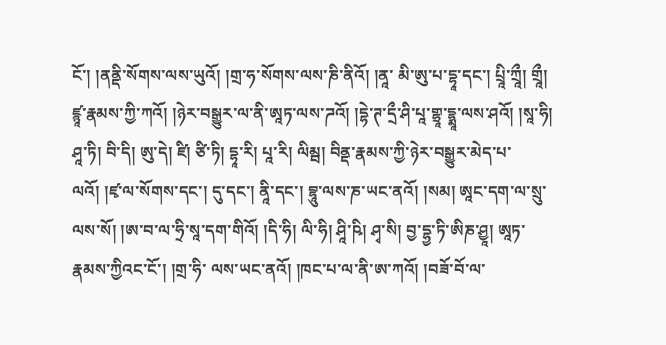ངོ་། །ནནྡི་སོགས་ལས་ཡུའོ། །གྲ་ཧ་སོགས་ལས་ཎི་ནིའོ། །ནཱ་ མི་ཨུ་པ་དྷཱ་དང་། པྲཱི་ཀྲཱྀ། གྲཱྀ། ཛྙཱ་རྣམས་ཀྱི་ཀའོ། །ཉེར་བསྒྱུར་ལ་ནི་ཨཱཏ་ལས་ཌའོ། །དྷེ་ཊ་དྲྀ་ཤི་པཱ་གྷྲཱ་དྷྨཱ་ལས་ཤའོ། །སཱ་ཧི། ཤཱ་ཏི། བི་དི། ཨུ་དེ། ཛི། ཙི་ཏི། དྷཱ་རི། པཱ་རི། ལིམྦ། བིནྡ་རྣམས་ཀྱི་ཉེར་བསྒྱུར་མེད་པ་ ལའོ། །ཛྭ་ལ་སོགས་དང་། དུ་དང་། ནཱི་དང་། བྷཱུ་ལས་ཎ་ཡང་ནའོ། །སམ། ཨཱང་དག་ལ་སྲུ་ལས་སོ། །ཨ་བ་ལ་ཧྲི་སཱ་དག་གིའོ། །དི་ཧི། ལི་ཧི། ཤཱི་ཥི། ཤྭ་སི། བྱ་དྷྱ་ཏི་ཨིཎ་ཤྱཱ། ཨཱཏ་རྣམས་ཀྱིའང་ངོ་། །གྲ་ཧི་ ལས་ཡང་ནའོ། །ཁང་པ་ལ་ནི་ཨ་ཀའོ། །བཟོ་བོ་ལ་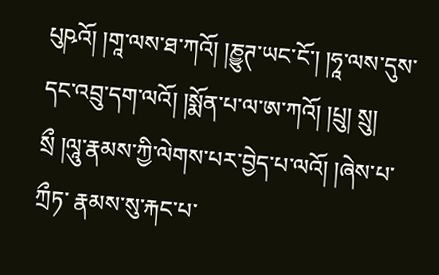པུཥའོ། །གཱ་ལས་ཐ་ཀའོ། །ཎྱུཊ་ཡང་ངོ་། །ཧཱ་ལས་དུས་དང་འབྲུ་དག་ལའོ། །སྨོན་པ་ལ་ཨ་ཀའོ། །པྲུ། སྲུ། སྲྀ །ལཱུ་རྣམས་ཀྱི་ལེགས་པར་བྱེད་པ་ལའོ། །ཞེས་པ་ཀྲྀཏ་ རྣམས་སུ་རྐང་པ་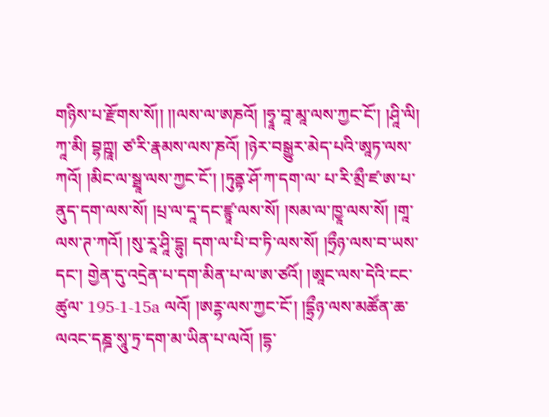གཉིས་པ་རྫོགས་སོ།། །།ལས་ལ་ཨཎའོ། །ཧྭཱ་བཱ་མཱ་ལས་ཀྱང་ངོ་། །ཤཱི་ལི། ཀཱ་མི། བྷཀྵཱ། ཙ་རི་རྣམས་ལས་ཎའོ། །ཉེར་བསྒྱུར་མེད་པའི་ཨཱཏ་ལས་ཀའོ། །མིང་ལ་སྠཱ་ལས་ཀྱང་ངོ་། །ཏུནྟ་ཤོ་ཀ་དག་ལ་ པ་རི་མྲྀ་ཛ་ཨ་པ་ནུད་དག་ལས་སོ། །པྲ་ལ་དཱ་དང་ཛྙཱ་ལས་སོ། །སམ་ལ་ཁྱཱ་ལས་སོ། །གཱ་ལས་ཊ་ཀའོ། །སུ་རཱ་ཤཱི་དྷུ། དག་ལ་པི་བ་ཏི་ལས་སོ། །ཧྲྀཉ་ལས་བ་ཡས་དང་། གྱེན་དུ་འདྲེན་པ་དག་མིན་པ་ལ་ཨ་ཙའོ། །ཨཱང་ལས་དེའི་ངང་ཚུལ་ 195-1-15a ལའོ། །ཨཪྷ་ལས་ཀྱང་ངོ་། །དྷྲྀཉ་ལས་མཚོན་ཆ་ལའང་དཎྜ་སཱུ་ཏྲ་དག་མ་ཡིན་པ་ལའོ། །དྷ་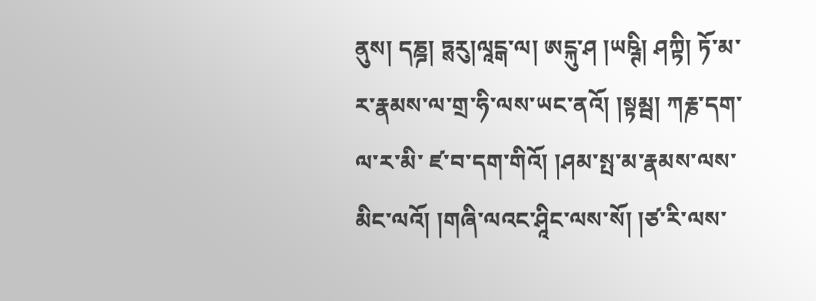ནུས། དཎྜ། ཏྶརུ།ལཱངྒ་ལ། ཨངྐུ་ཤ །ཡཥྚི། ཤཀྟི། ཏོ་མ་ར་རྣམས་ལ་གྲ་ཧི་ལས་ཡང་ནའོ། །སྟམྦ། ཀརྞ་དག་ལ་ར་མི་ ཛ་བ་དག་གིའོ། །ཤམ་སྤ་མ་རྣམས་ལས་མིང་ལའོ། །གཞི་ལའང་ཤཱིང་ལས་སོ། །ཙ་རི་ལས་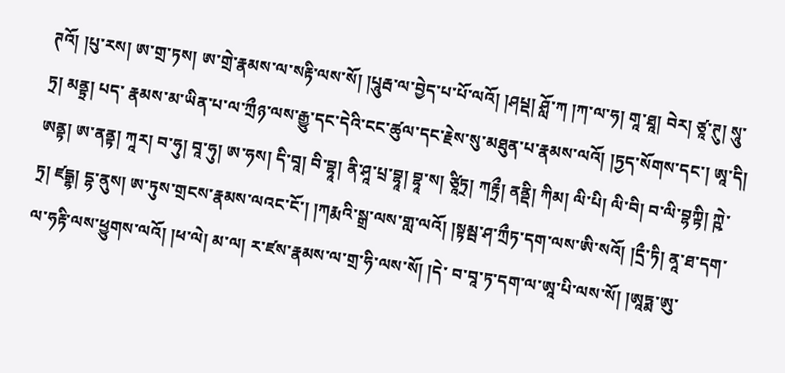ཊའོ། །པུ་རས། ཨ་གྲ་ཏས། ཨ་གྲེ་རྣམས་ལ་སརྟི་ལས་སོ། །པཱུརྦ་ལ་བྱེད་པ་པོ་ལའོ། །ཤཔྡ། ཤློ་ཀ །ཀ་ལ་ཧ། གཱ་ཐཱ། བེར། ཙཱ་ཊུ། སཱུ་ཏྲ། མནྟྲ། པད་ རྣམས་མ་ཡིན་པ་ལ་ཀྲྀཉ་ལས་རྒྱུ་དང་དེའི་ངང་ཚུལ་དང་རྗེས་སུ་མཐུན་པ་རྣམས་ལའོ། །ཏྱད་སོགས་དང་། ཨཱ་དི། ཨནྟ། ཨ་ནནྟ། ཀཱར། བ་ཧུ། བཱ་ཧུ། ཨ་ཧས། དི་བཱ། བི་བྷཱ། ནི་ཤཱ་པྲ་བྷཱ། བྷཱ་ས། ཙཱིཏྲ། ཀརྟྲྀ། ནནྡི། ཀིམ། ལི་པི། ལི་བི། བ་ལི་བྷཀྟི། ཀྵེ་ཏྲ། ཛདྒྷ། དྷ་ནུས། ཨ་ཏུས་གྲངས་རྣམས་ལའང་ངོ་། །ཀརྨའི་སྒྲ་ལས་གླ་ལའོ། །སྟམྦ་ཤ་ཀྲྀཏ་དག་ལས་ཨི་སའོ། །དྲྀ་ཏི། ནཱ་ཐ་དག་ལ་ཧརྟི་ལས་ཕྱུགས་ལའོ། །ཕ་ལེ། མ་ལ། ར་ཛས་རྣམས་ལ་གྲ་ཧི་ལས་སོ། །དེ་ བ་བཱ་ཏ་དག་ལ་ཨཱ་པི་ལས་སོ། །ཨཱཏྨ་ཨུ་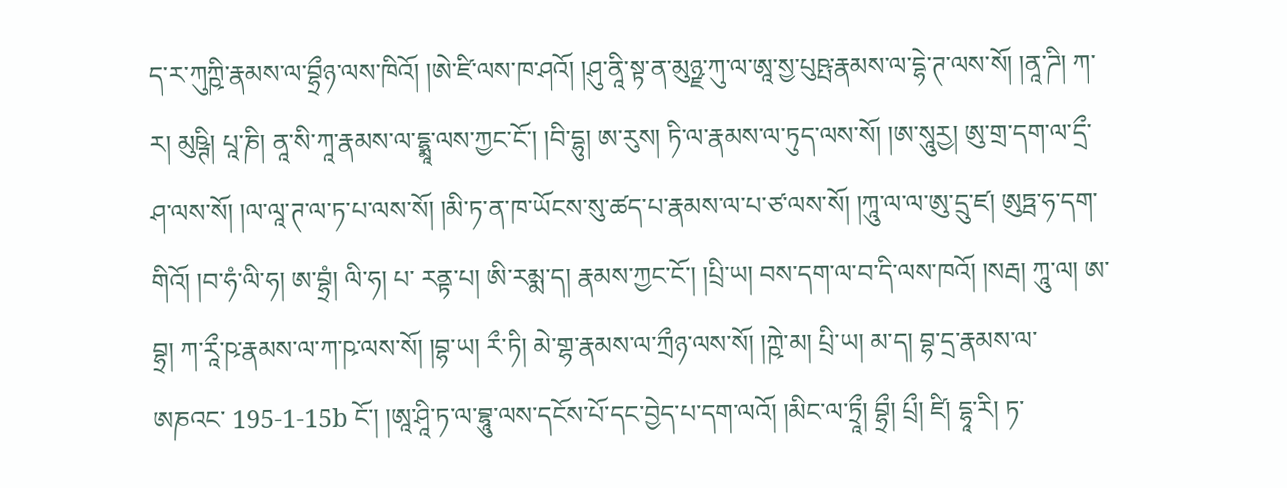ད་ར་ཀུཀྵི་རྣམས་ལ་བྷྲྀཉ་ལས་ཁིའོ། །ཨེ་ཛི་ལས་ཁ་ཤའོ། །ཤུ་ནཱི་སྟ་ན་མུཉྫ་ཀུ་ལ་ཨཱ་སྱ་པུཥྤ་རྣམས་ལ་དྷེ་ཊ་ལས་སོ། །ནཱ་ཌི། ཀ་ར། མུཥྚི། པཱ་ཎི། ནཱ་སི་ཀཱ་རྣམས་ལ་དྷྨཱ་ལས་ཀྱང་ངོ་། །བི་དྷུ། ཨ་རུས། ཏི་ལ་རྣམས་ལ་ཏུད་ལས་སོ། །ཨ་སཱུརྱ། ཨུ་གྲ་དག་ལ་དྲྀ་ཤ་ལས་སོ། །ལ་ལཱ་ཊ་ལ་ཏ་པ་ལས་སོ། །མི་ཏ་ན་ཁ་ཡོངས་སུ་ཚད་པ་རྣམས་ལ་པ་ཙ་ལས་སོ། །ཀཱུ་ལ་ལ་ཨུ་དྲུ་ཛ། ཨུཏྦ་ཧ་དག་གིའོ། །བ་ཧཾ་ལི་ཧ། ཨ་བྷྲཾ། ལི་ཧ། པ་ རནྟ་པ། ཨི་རམྨ་ད། རྣམས་ཀྱང་ངོ་། །པྲི་ཡ། བས་དག་ལ་བ་དི་ལས་ཁའོ། །སརྦ། ཀཱུ་ལ། ཨ་བྷྲ། ཀ་རཱྀ་ཥ་རྣམས་ལ་ཀ་ཥ་ལས་སོ། །བྷ་ཡ། རྀ་ཏི། མེ་གྷ་རྣམས་ལ་ཀྲྀཉ་ལས་སོ། །ཀྵེ་མ། པྲི་ཡ། མ་ད། བྷ་དྲ་རྣམས་ལ་ཨཎའང་ 195-1-15b ངོ་། །ཨཱ་ཤཱི་ཏ་ལ་བྷཱུ་ལས་དངོས་པོ་དང་བྱེད་པ་དག་ལའོ། །མིང་ལ་ཏྲཱྀ། བྷྲྀ། པྲྀ། ཛི། དྷཱ་རི། ཏ་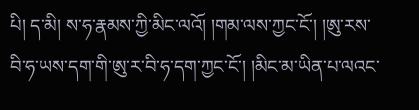པི། ད་མི། ས་ཧ་རྣམས་ཀྱི་མིང་ལའོ། །གམ་ལས་ཀྱང་ངོ་། །ཨུ་རས་བི་ཧ་ཡས་དག་གི་ཨུ་ར་བི་ཧ་དག་ཀྱང་ངོ་། །མིང་མ་ཡིན་པ་ལའང་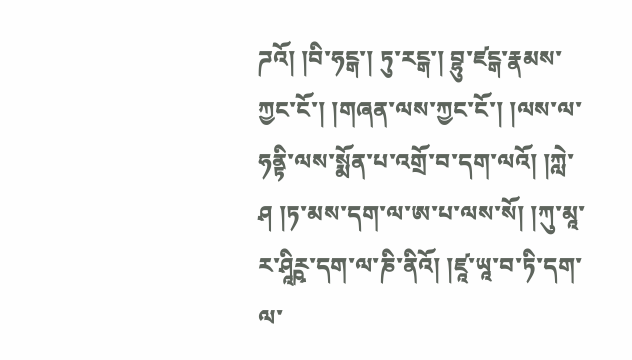ཌའོ། །བི་ཧངྒ་། ཏུ་རངྒ་། བྷུ་ཛངྒ་རྣམས་ཀྱང་ངོ་། །གཞན་ལས་ཀྱང་ངོ་། །ལས་ལ་ཧནྟི་ལས་སྨོན་པ་འགྲོ་བ་དག་ལའོ། །ཀླེ་ཤ །ཏ་མས་དག་ལ་ཨ་པ་ལས་སོ། །ཀུ་མཱ་ར་ཤཱིཪྵ་དག་ལ་ཎི་ནིའོ། །ཛཱ་ཡཱ་བ་ཏི་དག་ལ་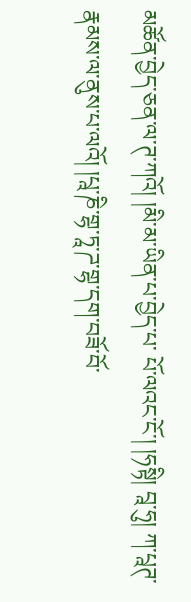མཚོན་བྱེད་ཅན་ལ་ཊ་ཀའོ། །མི་མ་ཡིན་པ་བྱེད་པ་ པོ་ལའང་ངོ་། །ཧསྟི། བཱ་ཧུ། ཀ་པཱཊ་རྣམས་ལ་ནུས་པ་ལའོ། །པཱ་ཎི་གྷ་ཏཱ་ཌ་གྷ་དག་བཟོ་བོ་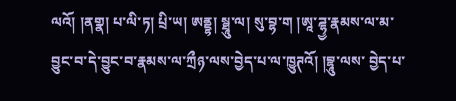ལའོ། །ནགྣ། པ་ལི་ཏ། པྲི་ཡ། ཨནྡྷ། སྠཱུ་ལ། སུ་བྷ་ག །ཨཱ་ཌྷྱ་རྣམས་ལ་མ་བྱུང་བ་དེ་བྱུང་བ་རྣམས་ལ་ཀྲྀཉ་ལས་བྱེད་པ་ལ་ཁྱུཊའོ། །བྷཱུ་ལས་ བྱེད་པ་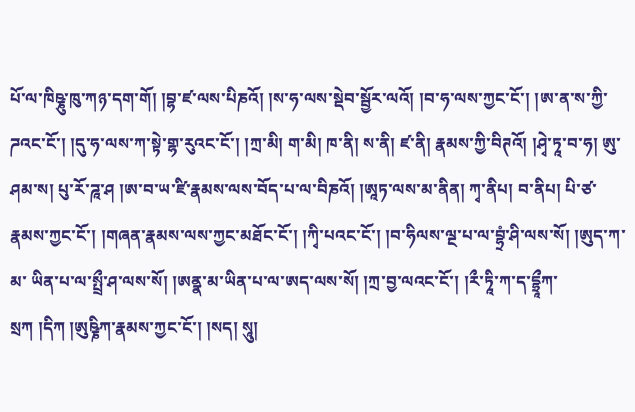པོ་ལ་ཁིཥྞུ་ཁུ་ཀཉ་དག་གོ། །བྷ་ཛ་ལས་པིཎའོ། །ས་ཧ་ལས་སྡེབ་སྦྱོར་ལའོ། །བ་ཧ་ལས་ཀྱང་ངོ་། །ཨ་ན་ས་ཀྱི་ཌའང་ངོ་། །དུ་ཧ་ལས་ཀ་སྟེ་གྷ་རུའང་ངོ་། །ཀྲ་མི། ག་མི། ཁ་ནི། ས་ནི། ཛ་ནི། རྣམས་ཀྱི་བིཊའོ། །ཤྭེ་ཏཱ་བ་ཧ། ཨུ་ ཤམ་ས། པུ་རོ་ཌཱ་ཤ །ཨ་བ་ཡ་ཛི་རྣམས་ལས་བོད་པ་ལ་བིཎའོ། །ཨཱཏ་ལས་མ་ནིན། ཀྭ་ནིཔ། བ་ནིཔ། པི་ཙ་རྣམས་ཀྱང་ངོ་། །གཞན་རྣམས་ལས་ཀྱང་མཐོང་ངོ་། །ཀྭི་པའང་ངོ་། །བ་ཧིལས་ལྔ་པ་ལ་བྷྲཾ་ཤི་ལས་སོ། །ཨུད་ཀ་མ་ ཡིན་པ་ལ་སྤྲྀ་ཤ་ལས་སོ། །ཨནྣ་མ་ཡིན་པ་ལ་ཨད་ལས་སོ། །ཀྲ་བྱ་ལའང་ངོ་། །རྀ་ཏཱི་ཀ་ད་དྷྲཱྀཀ་སྲཀ །དིཀ །ཨུཥྞིཀ་རྣམས་ཀྱང་ངོ་། །སད། སཱུ།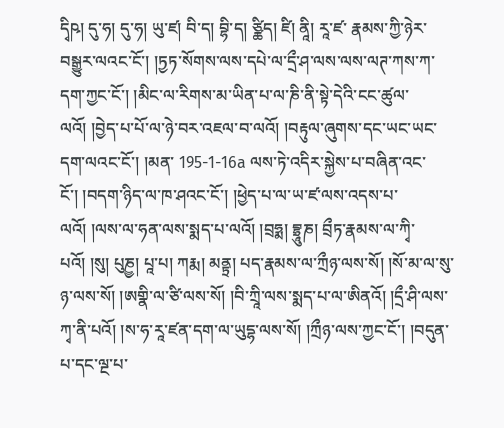དྭིཥ། དུ་ཧ། དུ་ཧ། ཡུ་ཛ། བི་ད། བྷི་ད། ཙྪིད། ཛི། ནཱི། རཱ་ཛ་ རྣམས་ཀྱི་ཉེར་བསྒྱུར་ལའང་ངོ་། །ཏྱཏ་སོགས་ལས་དཔེ་ལ་དྲྀ་ཤ་ལས་ལས་ལཊ་ཀས་ཀ་དག་ཀྱང་ངོ་། །མིང་ལ་རིགས་མ་ཡིན་པ་ལ་ཎི་ནི་སྟེ་དེའི་ངང་ཚུལ་ལའོ། །བྱེད་པ་པོ་ལ་ཉེ་བར་འཇལ་བ་ལའོ། །བརྟུལ་ཞུགས་དང་ཡང་ཡང་དག་ལའང་ངོ་། །མན་ 195-1-16a ལས་ཏེ་འདིར་སྐྱེས་པ་བཞིན་འང་ངོ་། །བདག་ཉིད་ལ་ཁ་ཤའང་ངོ་། །ཕྱེད་པ་ལ་ཡ་ཛ་ལས་འདས་པ་ལའོ། །ལས་ལ་ཧན་ལས་སྨད་པ་ལའོ། །བྲཧྨ། བྷྲཱུཎ། བྲྀཏ་རྣམས་ལ་ཀྭི་པའོ། །སུ། པུཎྱ། པཱ་པ། ཀརྨ། མནྟྲ། པད་རྣམས་ལ་ཀྲྀཉ་ལས་སོ། །སོ་མ་ལ་སུ་ཉ་ལས་སོ། །ཨགྣི་ལ་ཙི་ལས་སོ། །བི་ཀྲཱི་ལས་སྨད་པ་ལ་ཨིནའོ། །དྲྀ་ཤི་ལས་ཀྭ་ནི་པའོ། །ས་ཧ་རཱ་ཛན་དག་ལ་ཡུདྷ་ལས་སོ། །ཀྲྀཉ་ལས་ཀྱང་ངོ་། །བདུན་པ་དང་ལྔ་པ་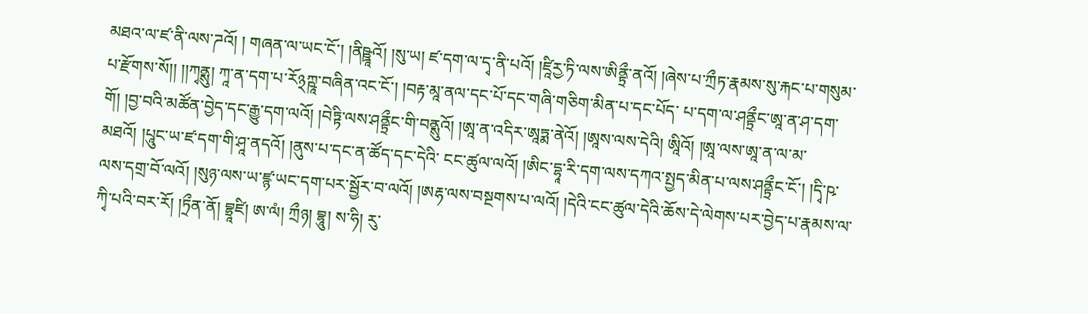མཐའ་ལ་ཛ་ནི་ལས་ཌའོ། ། གཞན་ལ་ཡང་ངོ་། །ནིཥྛཱའོ། །སུ་ཡ། ཛ་དག་ལ་དྭ་ནི་པའོ། །ཛཱིརྱ་ཏི་ལས་ཨིནྟྲྀ་ནའོ། །ཞེས་པ་ཀྲྀཏ་རྣམས་སུ་རྐང་པ་གསུམ་པ་རྫོགས་སོ།། །།ཀྭནྶུ། ཀཱ་ན་དག་པ་རོ྅ཀྵཱ་བཞིན་འང་ངོ་། །བརྟ་མཱ་ནལ་དང་པོ་དང་གཞི་གཅིག་མིན་པ་དང་པོད་ པ་དག་ལ་ཤནྟྲྀང་ཨཱ་ན་ཤ་དག་གོ། །བྱ་བའི་མཚོན་བྱེད་དང་རྒྱུ་དག་ལའོ། །བེཏྟི་ལས་ཤནྟྲྀང་གི་བནྶུའོ། །ཨཱ་ན་འདིར་ཨཱཏྨ་ནེའོ། །ཨཱས་ལས་དེའི། ཨཱིའོ། །ཨཱ་ལས་ཨཱ་ན་ལ་མ་མཐའོ། །པཱུང་ཡ་ཛ་དག་གི་ཤཱ་ནདའོ། །ནུས་པ་དང་ན་ཚོད་དང་དེའི་ ངང་ཚུལ་ལའོ། །ཨིང་དྷཱ་རི་དག་ལས་དཀའ་སྤྱད་མིན་པ་ལས་ཤནྟྲྀང་ངོ་། །དྭི་ཥ་ལས་དགྲ་བོ་ལའོ། །སུཉ་ལས་ཡ་ཛྙ་ཡང་དག་པར་སྦྱོར་བ་ལའོ། །ཨརྷ་ལས་བསྔགས་པ་ལའོ། །དེའི་ངང་ཚུལ་དེའི་ཆོས་དེ་ལེགས་པར་བྱེད་པ་རྣམས་ལ་ཀྭི་པའི་བར་རོ། །ཏྲྀན་ནོ། བྷྲཱཛི། ཨ་ལཾ། ཀྲྀཉ། བྷཱུ། ས་ཧི། རུ་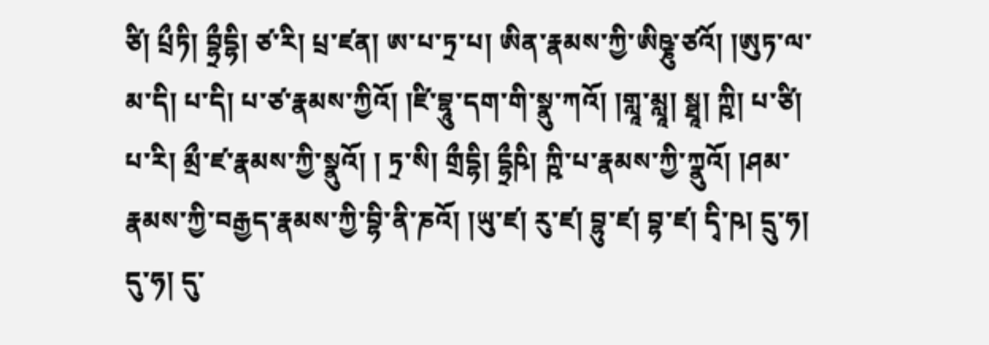ཙི། པྲྀཏི། བྷྲྀདྷི། ཙ་རི། པྲ་ཛན། ཨ་པ་ཏྲ་པ། ཨིན་རྣམས་ཀྱི་ཨིཥྞུ་ཙའོ། །ཨུཏ་ལ་མ་དི། པ་དི། པ་ཙ་རྣམས་ཀྱིའོ། །ཛི་བྷཱུ་དག་གི་སྣུ་ཀའོ། །གླཱ་མླཱ། སྠཱ། ཀྵི། པ་ཙི། པ་རི། མྲྀ་ཛ་རྣམས་ཀྱི་སྣུའོ། ། ཏྲ་སི། གྲྀདྷི། དྷྲྀཥི། ཀྵི་པ་རྣམས་ཀྱི་ཀྣུའོ། །ཤམ་རྣམས་ཀྱི་བརྒྱད་རྣམས་ཀྱི་བྷི་ནི་ཎའོ། །ཡུ་ཛ། རུ་ཛ། བྷུ་ཛ། བྷ་ཛ། དྭི་ཥ། དྲུ་ཧ། དུ་ཧ། དུ་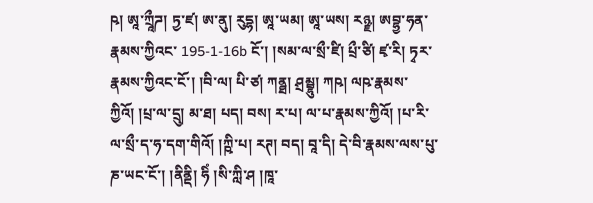ཥ། ཨཱ་ཀྲཱྀཌ། ཏྱ་ཛ། ཨ་ནུ། རུདྷ། ཨཱ་ཡམ། ཨཱ་ཡས། རཉྫ། ཨབྷྱ་ཧན་རྣམས་ཀྱིའང་ 195-1-16b ངོ་། །སམ་ལ་སྲྀ་ཛི། པྲྀ་ཙི། ཛྭ་རི། ཏྭར་རྣམས་ཀྱིའང་ངོ་། །བི་ལ། པི་ཙ། ཀནྠ། ཤྲམྦྷུ། ཀཥ། ལཥ་རྣམས་ཀྱིའོ། །པྲ་ལ་དྲུ། མ་ཐ། པད། བས། ར་པ། ལ་པ་རྣམས་ཀྱིའོ། །པ་རི་ལ་སྲྀ་ད་ཧ་དག་གིའོ། །ཀྵི་པ། རཊ། བད། བཱ་དི། དེ་བི་རྣམས་ལས་པུ་ཎ་ཡང་ངོ་། །ནིནྡི། ཧིཾ །སི་ཀླི་ཤ །ཁཱ་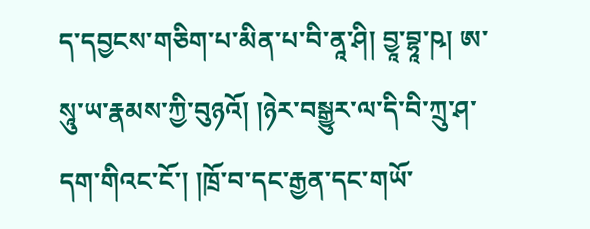ད་དབྱངས་གཅིག་པ་མིན་པ་བི་ནཱ་ཤི། བྱཱ་བྷཱ་ཥ། ཨ་སཱུ་ཡ་རྣམས་ཀྱི་བུཉའོ། །ཉེར་བསྒྱུར་ལ་དི་བི་ཀྲུ་ཤ་དག་གིའང་ངོ་། །ཁྲོ་བ་དང་རྒྱན་དང་གཡོ་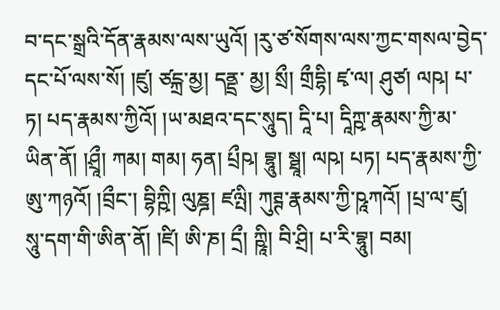བ་དང་སྒྲའི་དོན་རྣམས་ལས་ཡུའོ། །རུ་ཙ་སོགས་ལས་ཀྱང་གསལ་བྱེད་དང་པོ་ལས་སོ། །ཛུ། ཙངྐྲ་མྱ། དནྡྲ་ མྱ། སྲྀ། གྲྀདྷི། ཛྭ་ལ། ཤུཙ། ལཥ། པ་ཏ། པད་རྣམས་ཀྱིའོ། །ཡ་མཐའ་དང་སཱུད། དཱི་པ། དཱིཀྵ་རྣམས་ཀྱི་མ་ཡིན་ནོ། །ཤྲཱྀ། ཀམ། གམ། ཧན། པྲྀཥ། བྷཱུ། སྠཱ། ལཥ། པཏ། པད་རྣམས་ཀྱི་ཨུ་ཀཉའོ། །བྲྀང་། བྷིཀྵི། ལུཎྜ། ཛལྤི། ཀུཊྚ་རྣམས་ཀྱི་ཥཱཀའོ། །པྲ་ལ་ཛུ། སཱུ་དག་གི་ཨིན་ནོ། །ཛི། ཨི་ཎ། དྲྀ། ཀྵཱི། བི་ཤྲི། པ་རི་བྷཱུ། བམ།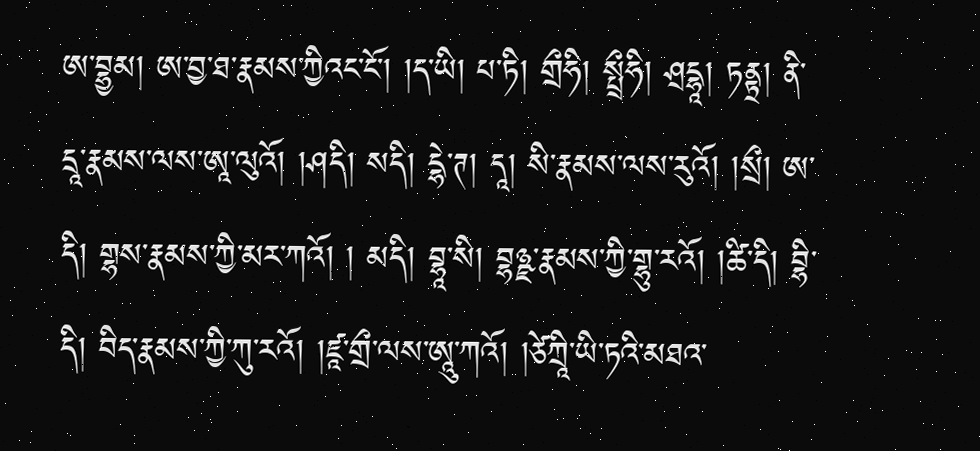ཨ་བྷྱམ། ཨ་བྱ་ཐ་རྣམས་ཀྱིའང་ངོ་། །ད་ཡི། པ་ཏི། གྲྀཧི། སྤྲྀཧི། ཤྲདྷཱ། ཏནྟྲ། ནི་དྲཱ་རྣམས་ལས་ཨཱ་ལུའོ། །ཤདི། སདི། དྷེ་ཊ། དཱ། སི་རྣམས་ལས་རུའོ། །སྲྀ། ཨ་དི། གྷས་རྣམས་ཀྱི་མར་ཀའོ། ། མདི། བྷཱ་སི། བྷཉྫ་རྣམས་ཀྱི་གྷུ་རའོ། །ཚི་དི། བྷི་དི། བིད་རྣམས་ཀྱི་ཀུ་རའོ། །ཛཱ་གྲྀ་ལས་ཨཱུ་ཀའོ། །ཙེཀྲཱི་ཡི་ཏའི་མཐའ་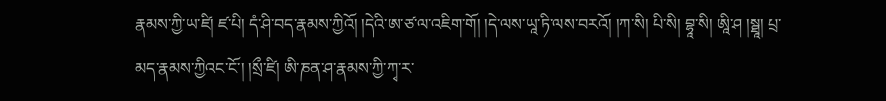རྣམས་ཀྱི་ཡ་ཛི། ཛ་པི། དཾ་ཤི་བད་རྣམས་ཀྱིའོ། །དེའི་ཨ་ཙ་ལ་འཇིག་གོ། །དེ་ལས་ཡཱ་ཏི་ལས་བརའོ། །ཀ་སི། པི་སི། བྷཱ་སི། ཨཱི་ཤ །སྠཱ། པྲ་མད་རྣམས་ཀྱིའང་ངོ་། །སྲྀ་ཛི། ཨི་ཎན་ཤ་རྣམས་ཀྱི་ཀྭ་ར་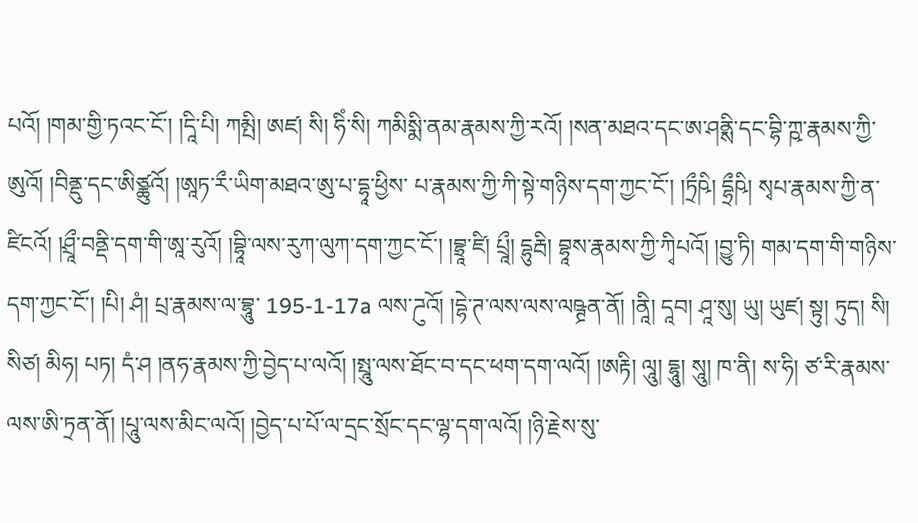པའོ། །གམ་གྱི་ཏའང་ངོ་། །དཱི་པི། ཀམྤི། ཨཛ། སི། ཧིཾ་སི། ཀམིསྨི་ནམ་རྣམས་ཀྱི་རའོ། །སན་མཐའ་དང་ཨ་ཤནྶི་དང་བྷི་ཀྵ་རྣམས་ཀྱི་ཨུའོ། །བིནྡུ་དང་ཨིཙྪུའོ། །ཨཱཏ་རྀ་ཡིག་མཐའ་ཨུ་པ་དྷཱ་ཕྱིས་ པ་རྣམས་ཀྱི་ཀི་སྟེ་གཉིས་དག་ཀྱང་ངོ་། །ཏྲྀཥི། དྷྲྀཥི། སྭཔ་རྣམས་ཀྱི་ན་ཛིངའོ། །ཤྲཱྀ་བནྡི་དག་གི་ཨཱ་རུའོ། །བྷཱི་ལས་རུཀ་ལུཀ་དག་ཀྱང་ངོ་། །བྷྲཱ་ཛི། པྲཱྀ། དྷུརྦི། བྷཱས་རྣམས་ཀྱི་ཀྭིཔའོ། །བྱུ་ཏི། གམ་དག་གི་གཉིས་དག་ཀྱང་ངོ་། །པི། ཤཾ། པྲ་རྣམས་ལ་བྷཱུ་ 195-1-17a ལས་ཌུའོ། །དྷེ་ཊ་ལས་ལས་ལཥྚྲན་ནོ། །ནཱི། དཱབ། ཤཱ་སུ། ཡུ། ཡུཛ། སྟུ། ཏུད། སི། སིཙ། མིཧ། པཏ། དཾ་ཤ །ནཧ་རྣམས་ཀྱི་བྱེད་པ་ལའོ། །སྤཱུ་ལས་ཐོང་བ་དང་ཕག་དག་ལའོ། །ཨརྟི། ལཱུ། དྷཱུ། སཱུ། ཁ་ནི། ས་ཧི། ཙ་རི་རྣམས་ལས་ཨི་ཏྲན་ནོ། །པཱུ་ལས་མིང་ལའོ། །བྱེད་པ་པོ་ལ་དྲང་སྲོང་དང་ལྷ་དག་ལའོ། །ཉི་རྗེས་སུ་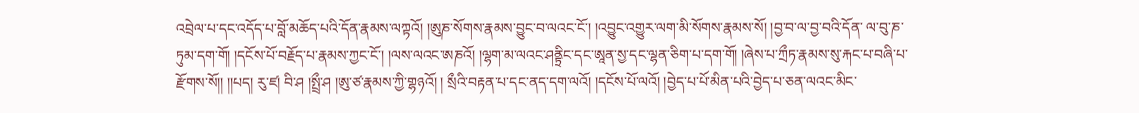འབྲེལ་པ་དང་འདོད་པ་བློ་མཆོད་པའི་དོན་རྣམས་ལཀྟའོ། །ཨུཎ་སོགས་རྣམས་བྱུང་བ་ལའང་ངོ་། །འབྱུང་འགྱུར་ལག་མི་སོགས་རྣམས་སོ། །བྱ་བ་ལ་བྱ་བའི་དོན་ ལ་བུ་ཎ་ཏུམ་དག་གོ། །དངོས་པོ་བརྗོད་པ་རྣམས་ཀྱང་ངོ་། །ལས་ལའང་ཨཎའོ། །ལྷག་མ་ལའང་ཤནྟྲིང་དང་ཨཱན་སྱ་དང་ལྷན་ཅིག་པ་དག་གོ། །ཞེས་པ་ཀྲྀཏ་རྣམས་སུ་རྐང་པ་བཞི་པ་རྫོགས་སོ།། །།པད། རུ་ཛ། བི་ཤ །སྤྲྀ་ཤ །ཨུ་ཙ་རྣམས་ཀྱི་གྷཉའོ། ། སྲྀའི་བརྟན་པ་དང་ནད་དག་ལའོ། །དངོས་པོ་ལའོ། །བྱེད་པ་པོ་མིན་པའི་བྱེད་པ་ཅན་ལའང་མིང་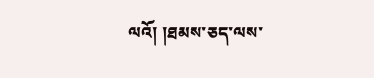ལའོ། །ཐམས་ཅད་ལས་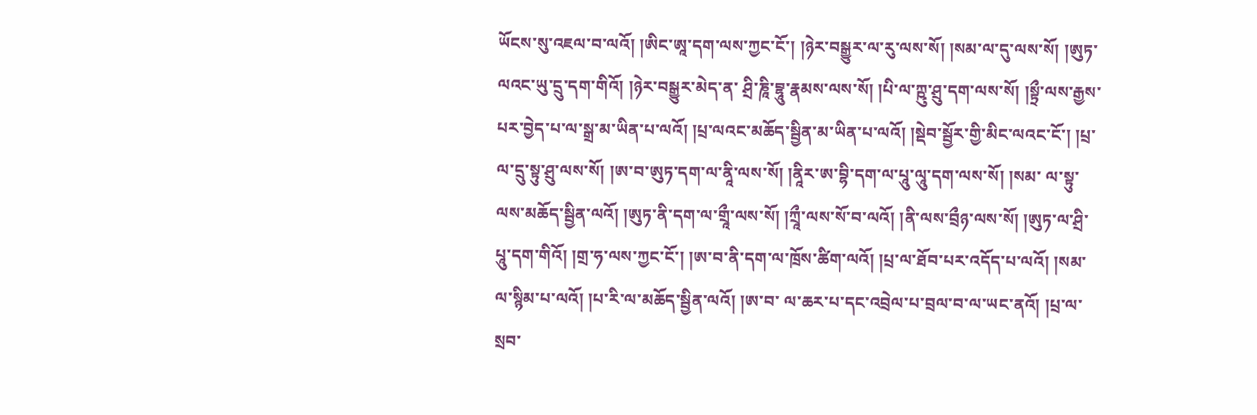ཡོངས་སུ་འཇལ་བ་ལའོ། །ཨིང་ཨཱ་དག་ལས་ཀྱང་ངོ་། །ཉེར་བསྒྱུར་ལ་རུ་ལས་སོ། །སམ་ལ་དུ་ལས་སོ། །ཨུཏ་ལའང་ཡུ་དྲུ་དག་གིའོ། །ཉེར་བསྒྱུར་མེད་ན་ ཤྲི་ཎཱི་བྷཱུ་རྣམས་ལས་སོ། །པི་ལ་ཀྵུ་ཤྲུ་དག་ལས་སོ། །སྟྲྀ་ལས་རྒྱས་པར་བྱེད་པ་ལ་སྒྲ་མ་ཡིན་པ་ལའོ། །པྲ་ལའང་མཆོད་སྦྱིན་མ་ཡིན་པ་ལའོ། །སྡེབ་སྦྱོར་གྱི་མིང་ལའང་ངོ་། །པྲ་ལ་དྲུ་སྟུ་ཤྲུ་ལས་སོ། །ཨ་བ་ཨུཏ་དག་ལ་ནཱི་ལས་སོ། །ནཱིར་ཨ་བྷི་དག་ལ་པཱུ་ལཱུ་དག་ལས་སོ། །སམ་ ལ་སྟུ་ལས་མཆོད་སྦྱིན་ལའོ། །ཨུཏ་ནི་དག་ལ་གྲཱྀ་ལས་སོ། །ཀྲཱྀ་ལས་སོ་བ་ལའོ། །ནི་ལས་བྲྀཉ་ལས་སོ། །ཨུཏ་ལ་ཤྲི་པཱུ་དག་གིའོ། །གྲ་ཧ་ལས་ཀྱང་ངོ་། །ཨ་བ་ནི་དག་ལ་ཁྲོས་ཚིག་ལའོ། །པྲ་ལ་ཐོབ་པར་འདོད་པ་ལའོ། །སམ་ལ་སྙིམ་པ་ལའོ། །པ་རི་ལ་མཆོད་སྦྱིན་ལའོ། །ཨ་བ་ ལ་ཆར་པ་དང་འབྲེལ་པ་བྲལ་བ་ལ་ཡང་ནའོ། །པྲ་ལ་སྲབ་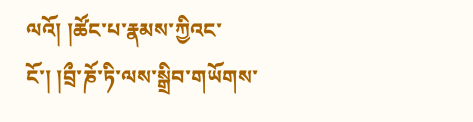ལའོ། །ཚོང་པ་རྣམས་ཀྱིའང་ངོ་། །བྲྀ་ཎོ་ཏི་ལས་སྒྲིབ་གཡོགས་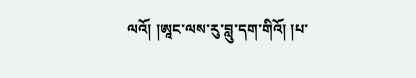ལའོ། །ཨཱང་ལས་རུ་བླུ་དག་གིའོ། །པ་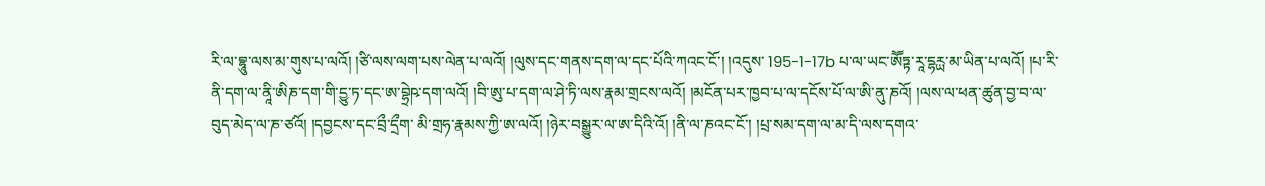རི་ལ་བྷཱུ་ལས་མ་གུས་པ་ལའོ། །ཙི་ལས་ལག་པས་ལེན་པ་ལའོ། །ལུས་དང་གནས་དག་ལ་དང་པོའི་ཀའང་ངོ་། །འདུས་ 195-1-17b པ་ལ་ཡང་ཨཽཏྟ་རཱ་དྷཪྻ་མ་ཡིན་པ་ལའོ། །པ་རི་ནི་དག་ལ་ནཱི་ཨིཎ་དག་གི་དྱུ་ཏ་དང་ཨ་བྷྲེཥ་དག་ལའོ། །བི་ཨུ་པ་དག་ལ་ཤེ་ཏི་ལས་རྣམ་གྲངས་ལའོ། །མངོན་པར་ཁྱབ་པ་ལ་དངོས་པོ་ལ་ཨི་ནུ་ཎའོ། །ལས་ལ་ཕན་ཚུན་བྱ་བ་ལ་བུད་མེད་ལ་ཎ་ཙའོ། །དབྱངས་དང་བྲྀ་དྲྀག་ མི་གྲཧ་རྣམས་ཀྱི་ཨ་ལའོ། །ཉེར་བསྒྱུར་ལ་ཨ་དིའི་འོ། །ནི་ལ་ཎའང་ངོ་། །པྲ་སམ་དག་ལ་མ་དི་ལས་དགའ་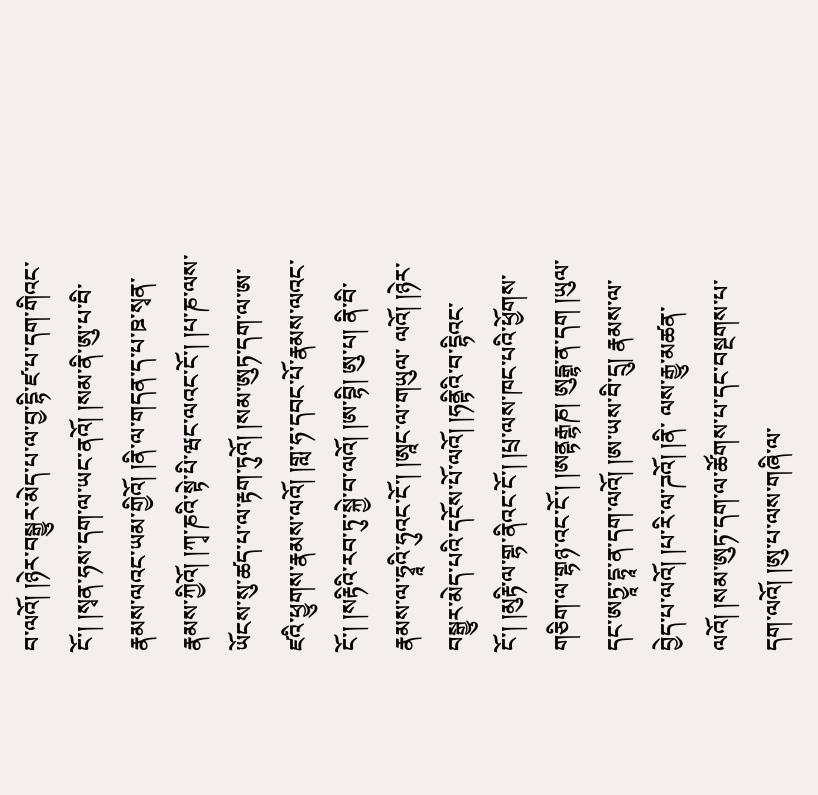བ་ལའོ། །ཉེར་བསྒྱུར་མེད་པ་ལ་བྱ་དྷི་ཛ་པ་དག་གིའང་ངོ་། །སྭན་ཧས་དག་ལ་ཡང་ནའོ། །སམ་ནི་ཨུ་པ་བི་རྣམས་ལའང་ཡམ་གྱིའོ། །ནི་ལ་གདན་ད་པ་ཋ་སྭན་ རྣམས་ཀྱིའོ། །ཀྭ་ཎའི་སྟེ་པི་ཝང་ལའང་ངོ་། །པ་ཎ་ལས་ཡོངས་སུ་ཚད་པ་ལ་རྟག་ཏུའོ། །སམ་ཨུཏ་དག་ལ་ཨ་ཛའི་ཕྱུགས་རྣམས་ལའོ། །གླ་ཧ་དབང་པོ་རྣམས་ལའང་ངོ་། །སརྟིའི་རབ་ཏུ་སྐྱེ་བ་ལའོ། །ཨ་བྷི། ཨུ་པ། ནི་བི་རྣམས་ལ་ཧྭཱའི་ཧུའང་ངོ་། །ཨཱང་ལ་གཡུལ་ ལའོ། །ཉེར་བསྒྱུར་མེད་པའི་དངོས་པོ་ལའོ། །ཧནྟིའི་བ་དྷིའང་ངོ་། །མུརྟི་ལ་གྷ་ནིའང་ངོ་། །པྲ་ལས་ཁང་པའི་ཕྱོགས་གཅིག་ལ་གྷཉ་འང་ངོ་། །ཨནྟརྒྷཎ། ཨུདྒྷ་ན་དག །ཡུལ་དང་ཨཏྱཱ་དྷཱ་ན་དག་ལའོ། །ཨ་ཡས་བི་དྲུ། རྣམས་ལ་བྱེད་པ་ལའོ། །པ་རི་ལ་ཌའོ། །ནི་ ལས་རྒྱུ་མཚན་ལའོ། །སམ་ཨུཏ་དག་ལ་ཚོགས་པ་དང་བསྔགས་པ་དག་ལའོ། །ཨུ་པ་ལས་གཞི་ལ་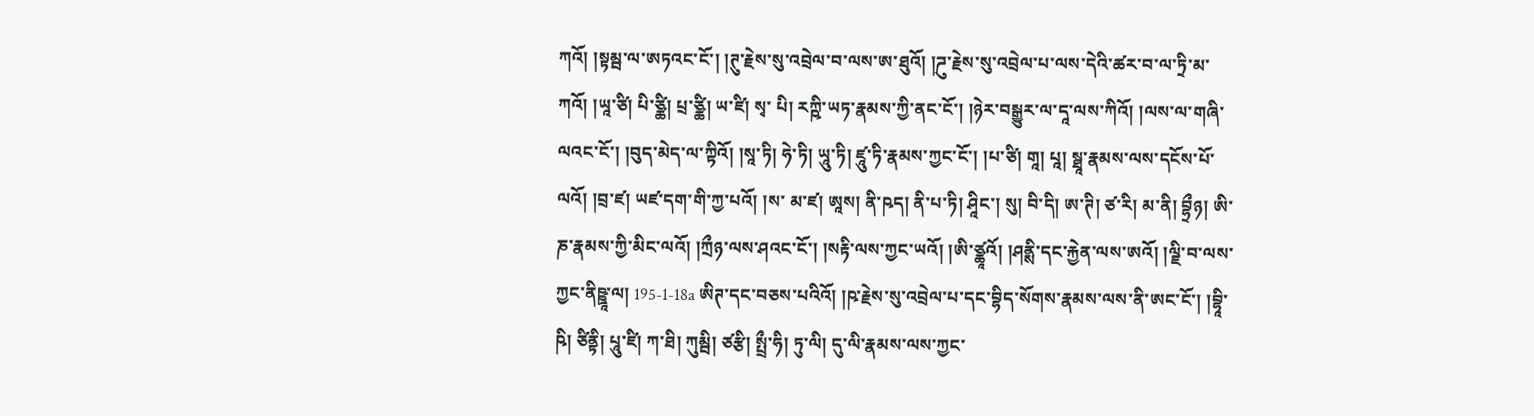ཀའོ། །སྟམྦ་ལ་ཨཏའང་ངོ་། །ཊུ་རྗེས་སུ་འབྲེལ་བ་ལས་ཨ་ཐུའོ། །ཌུ་རྗེས་སུ་འབྲེལ་པ་ལས་དེའི་ཚར་བ་ལ་ཏྲི་མ་ཀའོ། །ཡཱ་ཙི། པི་ཙྪི། པྲ་ཙྪི། ཡ་ཛི། སྭ་ པི། རཀྵི་ཡཏ་རྣམས་ཀྱི་ནང་ངོ་། །ཉེར་བསྒྱུར་ལ་དཱ་ལས་ཀིའོ། །ལས་ལ་གཞི་ལའང་ངོ་། །བུད་མེད་ལ་ཀྟིའོ། །སཱ་ཏི། ཧེ་ཏི། ཡཱུ་ཏི། ཛཱུ་ཏི་རྣམས་ཀྱང་ངོ་། །པ་ཙི། གཱ། པཱ། སྠཱ་རྣམས་ལས་དངོས་པོ་ལའོ། །བྲ་ཛ། ཡཛ་དག་གི་ཀྱ་པའོ། །ས་ མ་ཛ། ཨཱས། ནི་ཥད། ནི་པ་ཏི། ཤཱིང་། སུ། བི་དི། ཨ་ཊི། ཙ་རི། མ་ནི། བྷྲྀཉ། ཨི་ཎ་རྣམས་ཀྱི་མིང་ལའོ། །ཀྲྀཉ་ལས་ཤའང་ངོ་། །སརྟི་ལས་ཀྱང་ཡའོ། །ཨི་ཙྪཱའོ། །ཤནྶི་དང་རྐྱེན་ལས་ཨའོ། །ལྗི་བ་ལས་ཀྱང་ནིཥྛཱ་ལ། 195-1-18a ཨིཊ་དང་བཅས་པའིའོ། །ཥ་རྗེས་སུ་འབྲེལ་པ་དང་བྷིད་སོགས་རྣམས་ལས་ནི་ཨང་ངོ་། །བྷཱི་ཥི། ཙིནྟི། པཱུ་ཛི། ཀ་ཐི། ཀུམྦི། ཙརྩི། སྤྲྀ་ཧི། ཏུ་ལི། དུ་ལི་རྣམས་ལས་ཀྱང་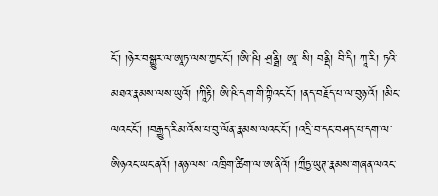ངོ་། །ཉེར་བསྒྱུར་ལ་ཨཱཏ་ལས་ཀྱང་ངོ་། །ཨི་ཥི། ཤྲནྠི། ཨཱ་ སི། བནྡི། བི་དི། ཀཱ་རི། ཏའི་མཐའ་རྣམས་ལས་ཡུའོ། །ཀཱིརྟི། ཨི་ཥི་དག་གི་ཀྟིའང་ངོ་། །ནད་བརྗོད་པ་ལ་བུཉ་འོ། །མིང་ལའང་ངོ་། །བརྒྱུད་རིམ་འོས་པ་བུ་ལོན་རྣམས་ལའང་ངོ་། །འདྲི་བ་དང་བཤད་པ་དག་ལ་ཨིཉའང་ཡང་ནའོ། །ནཉ་ལས་ འཁྲིག་ཚིག་ལ་ཨ་ནིའོ། །ཀྲྀཏྱ་ཡུཊ་རྣམས་གཞན་ལའང་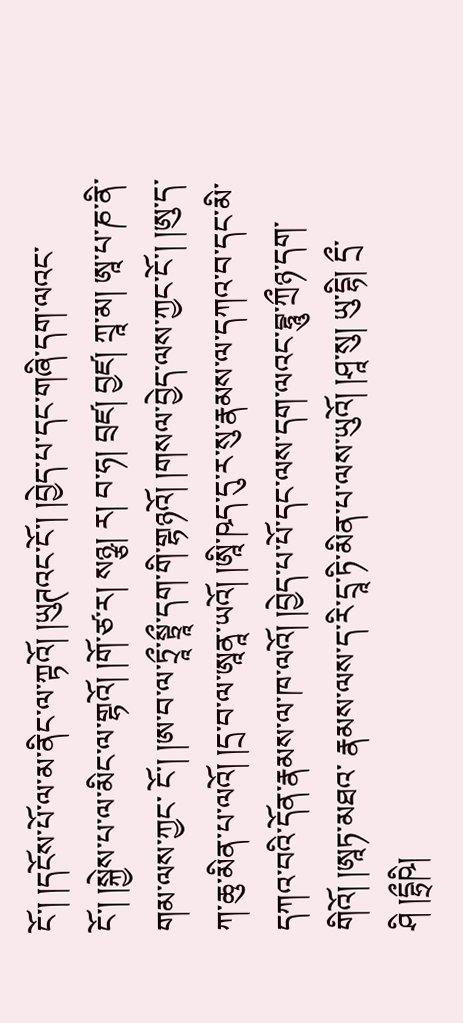ངོ་། །དངོས་པོ་ལ་མ་ནིང་ལ་ཀྟའོ། །ཡུཊའང་ངོ་། །བྱེད་པ་དང་གཞི་དག་ལའང་ངོ་། །སྐྱེས་པ་ལ་མིང་ལ་གྷའོ། །གོ་ཙ་ར། སཉྩ། ར། བ་ཧ། བྲཛ། བྱཛ། ཀྲཱ་མ། ཨཱ་པ་ཎ་ནི་གམ་ལས་ཀྱང་ ངོ་། །ཨ་བ་ལ་ཏྲཱྀ་སྟྲཱྀ་དག་གི་གྷཉའོ། །གསལ་བྱེད་ལས་ཀྱང་ངོ་། །ཨུ་ད་ཀ་ཆུ་མིན་པ་ལའོ། །དྲ་བ་ལ་ཨཱནཱ་ཡའོ། །ཨཱི་ཥད་དུ་ར་སུ་རྣམས་ལ་དཀའ་བ་དང་མི་དཀའ་བའི་དོན་རྣམས་ལ་ཁ་ལའོ། །བྱེད་པ་པོ་དང་ལས་དག་ལའང་བྷཱུ་ཀྲྀཉ་དག་གིའོ། །ཨཱཏ་མཐའ་ རྣམས་ལས་ད་རི་དྲཱ་ཏི་མིན་པ་ལས་ཡུའོ། །ཤཱ་སུ། ཡུ་དྷི། དྲྀ་ཤི །དྷྲྀཥི།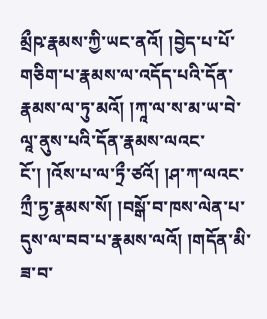མྲྀཥ་རྣམས་ཀྱི་ཡང་ནའོ། །བྱེད་པ་པོ་གཅིག་པ་རྣམས་ལ་འདོད་པའི་དོན་རྣམས་ལ་ཏུ་མའོ། །ཀཱ་ལ་ས་མ་ཡ་བེ་ལཱ་ནུས་པའི་དོན་རྣམས་ལའང་ངོ་། །འོས་པ་ལ་ཏྲྀ་ཙའོ། །ཤ་ཀ་ལའང་ ཀྲྀ་ཏྱ་རྣམས་སོ། །བསྒོ་བ་ཁས་ལེན་པ་དུས་ལ་བབ་པ་རྣམས་ལའོ། །གདོན་མི་ཟ་བ་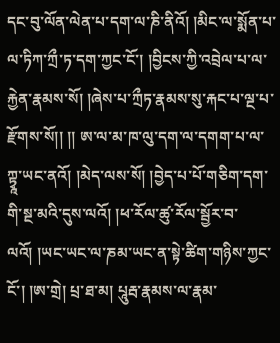དང་བུ་ལོན་ལེན་པ་དག་ལ་ཎི་ནིའོ། །མིང་ལ་སྨོན་པ་ལ་ཏིཀ་ཀྲྀ་ཏ་དག་ཀྱང་ངོ་། །བྱིངས་ཀྱི་འབྲེལ་པ་ལ་རྐྱེན་རྣམས་སོ། །ཞེས་པ་ཀྲྀཏ་རྣམས་སུ་རྐང་པ་ལྔ་པ་རྫོགས་སོ།། །། ཨ་ལ་མ་ཁ་ལུ་དག་ལ་དགག་པ་ལ་ཀྟྭཱ་ཡང་ནའོ། །མེད་ལས་སོ། །བྱེད་པ་པོ་གཅིག་དག་གི་སྔ་མའི་དུས་ལའོ། །ཕ་རོལ་ཚུ་རོལ་སྦྱོར་བ་ལའོ། །ཡང་ཡང་ལ་ཎམ་ཡང་ན་སྟེ་ཚིག་གཉིས་ཀྱང་ངོ་། །ཨ་གྲེ། པྲ་ཐ་མ། པཱུརྦ་རྣམས་ལ་རྣམ་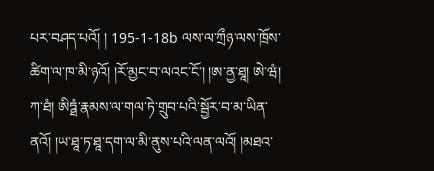པར་བཤད་པའོ། ། 195-1-18b ལས་ལ་ཀྲྀཉ་ལས་ཁྲོས་ཚིག་ལ་ཁ་མི་ཉའོ། །རོ་མྱང་བ་ལའང་ངོ་། །ཨ་ནྱ་ཐཱ། ཨེ་ཝཾ། ཀ་ཐཾ། ཨིཏྠཾ་རྣམས་ལ་གལ་ཏེ་གྲུབ་པའི་སྦྱོར་བ་མ་ཡིན་ནའོ། །ཡ་ཐཱ་ཏ་ཐཱ་དག་ལ་མི་ནུས་པའི་ལན་ལའོ། །མཐའ་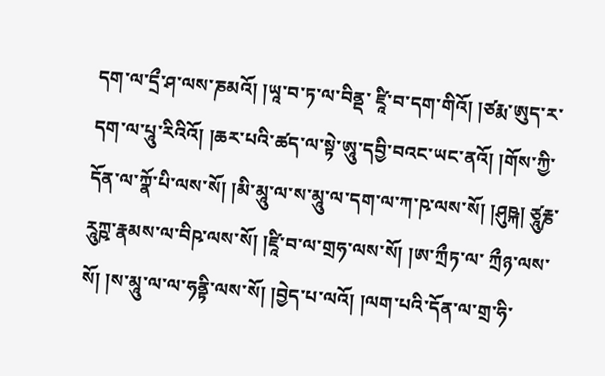དག་ལ་དྲྀ་ཤ་ལས་ཎམའོ། །ཡཱ་བ་ཏ་ལ་བིནྡ་ ཛཱི་བ་དག་གིའོ། །ཙརྨ་ཨུད་ར་དག་ལ་པཱུ་རིའིའོ། །ཆར་པའི་ཚད་ལ་སྟེ་ཨཱུ་དབྱི་བའང་ཡང་ནའོ། །གོས་ཀྱི་དོན་ལ་ཀྣོ་པི་ལས་སོ། །མི་མཱུ་ལ་ས་མཱུ་ལ་དག་ལ་ཀ་ཥ་ལས་སོ། །ཤུཥྐ། ཙཱུརྞ་རཱུཀྵ་རྣམས་ལ་བིཥ་ལས་སོ། །ཛཱི་བ་ལ་གྲཧ་ལས་སོ། །ཨ་ཀྲྀཏ་ལ་ ཀྲྀཉ་ལས་སོ། །ས་མཱུ་ལ་ལ་ཧནྟི་ལས་སོ། །བྱེད་པ་ལའོ། །ལག་པའི་དོན་ལ་གྲ་ཧི་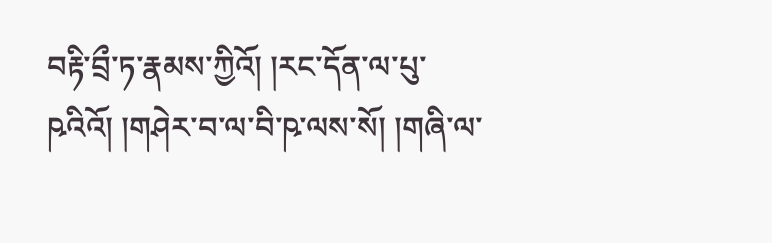བརྟི་བྲྀ་ཏ་རྣམས་ཀྱིའོ། །རང་དོན་ལ་པུ་ཥའིའོ། །གཤེར་བ་ལ་བི་ཥ་ལས་སོ། །གཞི་ལ་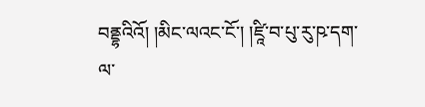བནྡྷའིའོ། །མིང་ལའང་ངོ་། །ཛཱི་བ་པུ་རུ་ཥ་དག་ལ་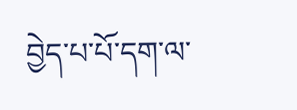བྱེད་པ་པོ་དག་ལ་